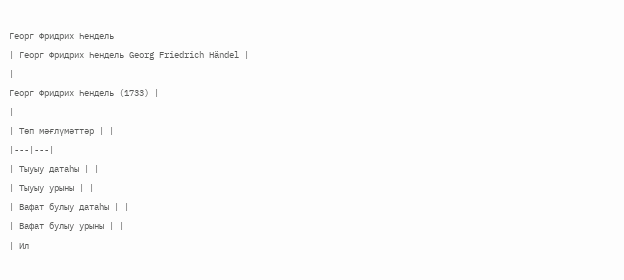Георг Фридрих Һендель
| Георг Фридрих Һендель Georg Friedrich Händel |
|
Георг Фридрих Һендель (1733) |
|
| Төп мәғлүмәттәр | |
|---|---|
| Тыуыу датаһы | |
| Тыуыу урыны | |
| Вафат булыу датаһы | |
| Вафат булыу урыны | |
| Ил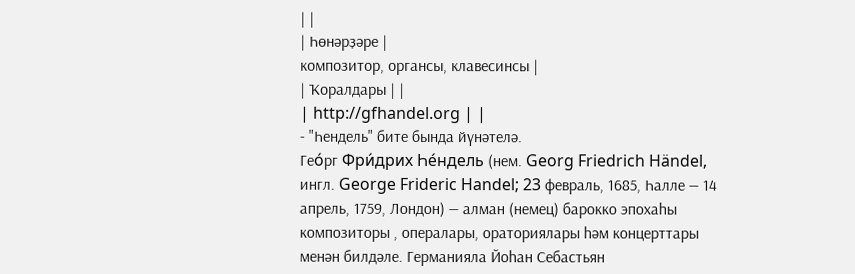| |
| Һөнәрҙәре |
композитор, органсы, клавесинсы |
| Ҡоралдары | |
| http://gfhandel.org | |
- "Һендель" бите бында йүнәтелә.
Геóрг Фри́дрих Һе́ндель (нем. Georg Friedrich Händel, ингл. George Frideric Handel; 23 февраль, 1685, Һалле — 14 апрель, 1759, Лондон) — алман (немец) барокко эпохаһы композиторы , опералары, ораториялары һәм концерттары менән билдәле. Германияла Йоһан Себастьян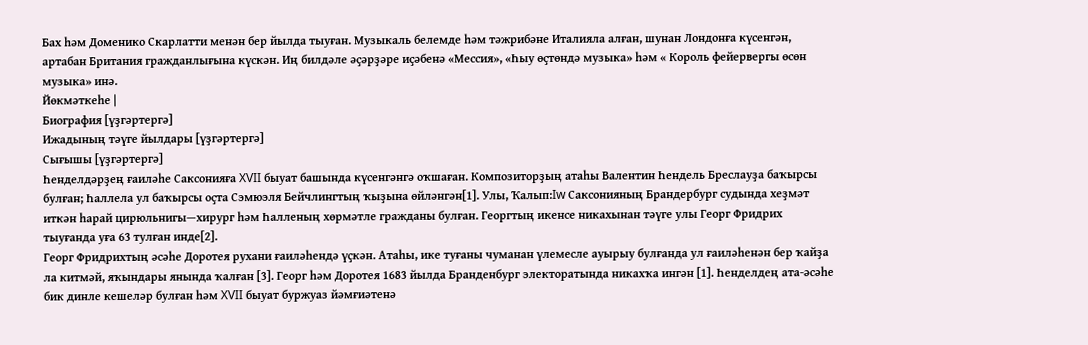Бах һәм Доменико Скарлатти менән бер йылда тыуған. Музыкаль белемде һәм тәжрибәне Италияла алған, шунан Лондонға күсенгән, артабан Британия гражданлығына күскән. Иң билдәле әҫәрҙәре иҫәбенә «Мессия», «Һыу өҫтөндә музыка» һәм « Король фейервергы өсөн музыка» инә.
Йөкмәткеһе |
Биография [үҙгәртергә]
Ижадының тәүге йылдары [үҙгәртергә]
Сығышы [үҙгәртергә]
Һенделдәрҙең ғаиләһе Саксонияға XVII быуат башында күсенгәнгә оҡшаған. Композиторҙың атаһы Валентин Һендель Бреслауҙа баҡырсы булған; Һаллела ул баҡырсы оҫта Сэмюэля Бейчлингтың ҡыҙына өйләнгән[1]. Улы, Ҡалып:Iw Саксонияның Брандербург судында хеҙмәт иткән һарай цирюльнигы—хирург һәм Һалленың хөрмәтле гражданы булған. Георгтың икенсе никахынан тәүге улы Георг Фридрих тыуғанда уға 63 тулған инде[2].
Георг Фридрихтың әсәһе Доротея рухани ғаиләһендә үҫкән. Атаһы, ике туғаны чуманан үлемесле ауырыу булғанда ул ғаиләһенән бер ҡайҙа ла китмәй, яҡындары янында ҡалған [3]. Георг һәм Доротея 1683 йылда Бранденбург электоратында никахҡа ингән [1]. Һенделдең ата-әсәһе бик динле кешеләр булған һәм XVII быуат буржуаз йәмғиәтенә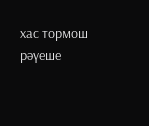хас тормош рәүеше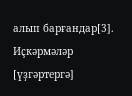алып барғандар[3].
Иҫкәрмәләр [үҙгәртергә]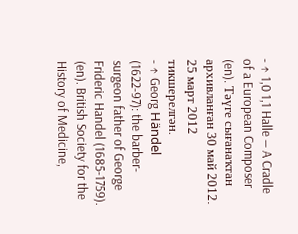- ↑ 1,0 1,1 Halle — A Cradle of a European Composer (en). Тәүге сығанаҡтан архивланған 30 май 2012. 25 март 2012 тикшерелгән.
- ↑ Georg Händel (1622-97): the barber-surgeon father of George Frideric Handel (1685-1759). (en). British Society for the History of Medicine,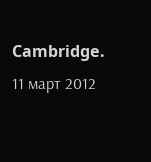Cambridge. 11 март 2012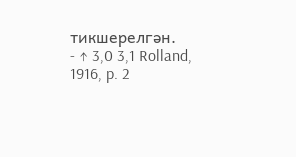тикшерелгән.
- ↑ 3,0 3,1 Rolland, 1916, p. 2